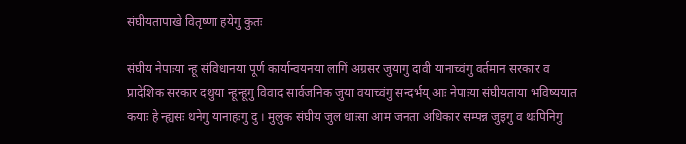संघीयतापाखे वितृष्णा हयेगु कुतः

संघीय नेपाःया न्हू संविधानया पूर्ण कार्यान्वयनया लागिं अग्रसर जुयागु दावी यानाच्वंगु वर्तमान सरकार व प्रादेशिक सरकार दथुया न्हून्हूगु विवाद सार्वजनिक जुया वयाच्वंगु सन्दर्भय् आः नेपाःया संघीयताया भविष्ययात कयाः हे न्ह्यसः थनेगु यानाहःगु दु । मुलुक संघीय जुल धाःसा आम जनता अधिकार सम्पन्न जुइगु व थःपिनिगु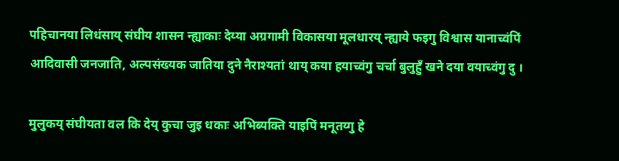पहिचानया लिधंसाय् संघीय शासन न्ह्याकाः देय्या अग्रगामी विकासया मूलधारय् न्ह्याये फइगु विश्वास यानाच्वंपिं आदिवासी जनजाति, अल्पसंख्यक जातिया दुने नैराश्यतां थाय् कया हयाच्वंगु चर्चा बुलुहुँ खने दया वयाच्वंगु दु ।

मुलुकय् संघीयता वल कि देय् कुचा जुइ धकाः अभिब्यक्ति याइपिं मनूतय्गु हे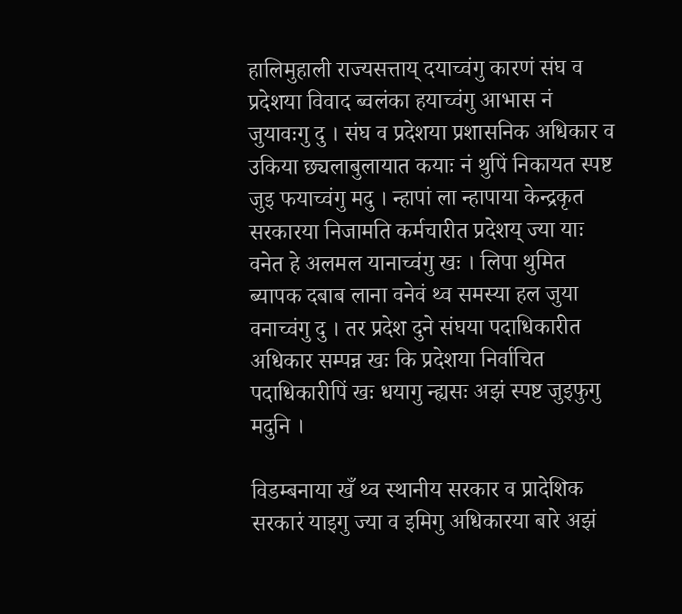हालिमुहाली राज्यसत्ताय् दयाच्वंगु कारणं संघ व प्रदेशया विवाद ब्वलंका हयाच्वंगु आभास नं जुयावःगु दु । संघ व प्रदेशया प्रशासनिक अधिकार व उकिया छ्यलाबुलायात कयाः नं थुपिं निकायत स्पष्ट जुइ फयाच्वंगु मदु । न्हापां ला न्हापाया केन्द्रकृत सरकारया निजामति कर्मचारीत प्रदेशय् ज्या याः वनेत हे अलमल यानाच्वंगु खः । लिपा थुमित ब्यापक दबाब लाना वनेवं थ्व समस्या हल जुया वनाच्वंगु दु । तर प्रदेश दुने संघया पदाधिकारीत अधिकार सम्पन्न खः कि प्रदेशया निर्वाचित पदाधिकारीपिं खः धयागु न्ह्यसः अझं स्पष्ट जुइफुगु मदुनि ।

विडम्बनाया खँ थ्व स्थानीय सरकार व प्रादेशिक सरकारं याइगु ज्या व इमिगु अधिकारया बारे अझं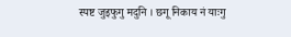स्पष्ट जुइफुगु मदुनि । छगू निकाय नं याःगु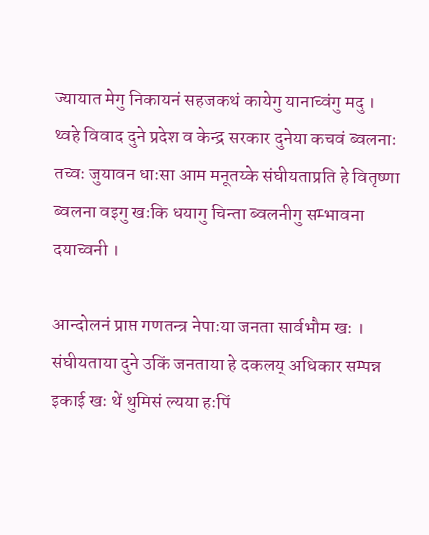ज्यायात मेगु निकायनं सहजकथं कायेगु यानाच्वंगु मदु । थ्वहे विवाद दुने प्रदेश व केन्द्र सरकार दुनेया कचवं ब्वलनाः तच्वः जुयावन धाःसा आम मनूतय्के संघीयताप्रति हे वितृष्णा ब्वलना वइगु खःकि धयागु चिन्ता ब्वलनीगु सम्भावना दयाच्वनी ।

आन्दोलनं प्राप्त गणतन्त्र नेपाःया जनता सार्वभौम खः । संघीयताया दुने उकिं जनताया हे दकलय् अधिकार सम्पन्न इकाई खः थें थुमिसं ल्यया हःपिं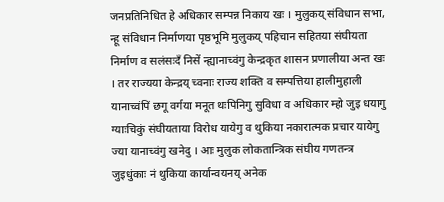जनप्रतिनिधित हे अधिकार सम्पन्न निकाय खः । मुलुकय् संविधान सभा, न्हू संविधान निर्माणया पृष्ठभूमि मुलुकय् पहिचान सहितया संघीयता निर्माण व सलंसःदँ निसें न्ह्यानाच्वंगु केन्द्रकृत शासन प्रणालीया अन्त खः । तर राज्यया केन्द्रय् च्वनाः राज्य शक्ति व सम्पत्तिया हालीमुहाली यानाच्वंपिं छगू वर्गया मनूत थःपिनिगु सुविधा व अधिकार म्हो जुइ धयागु ग्याःचिकुं संघीयताया विरोध यायेगु व थुकिया नकारात्मक प्रचार यायेगु ज्या यानाच्वंगु खनेदु । आः मुलुक लोकतान्त्रिक संघीय गणतन्त्र जुइधुंकाः नं थुकिया कार्यान्वयनय् अनेक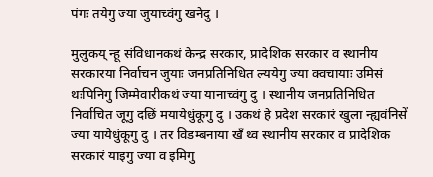पंगः तयेगु ज्या जुयाच्वंगु खनेदु ।

मुलुकय् न्हू संविधानकथं केन्द्र सरकार, प्रादेशिक सरकार व स्थानीय सरकारया निर्वाचन जुयाः जनप्रतिनिधित ल्ययेगु ज्या क्वचायाः उमिसं थःपिनिगु जिम्मेवारीकथं ज्या यानाच्वंगु दु । स्थानीय जनप्रतिनिधित निर्वाचित जूगु दछिं मयायेधुंकूगु दु । उकथं हे प्रदेश सरकारं खुला न्ह्यवंनिसें ज्या यायेधुंकूगु दु । तर विडम्बनाया खँ थ्व स्थानीय सरकार व प्रादेशिक सरकारं याइगु ज्या व इमिगु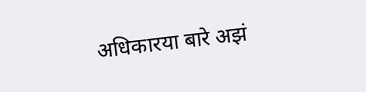अधिकारया बारे अझं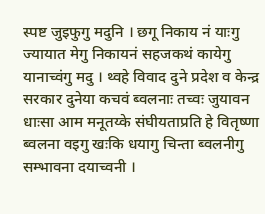स्पष्ट जुइफुगु मदुनि । छगू निकाय नं याःगु ज्यायात मेगु निकायनं सहजकथं कायेगु यानाच्वंगु मदु । थ्वहे विवाद दुने प्रदेश व केन्द्र सरकार दुनेया कचवं ब्वलनाः तच्वः जुयावन धाःसा आम मनूतय्के संघीयताप्रति हे वितृष्णा ब्वलना वइगु खःकि धयागु चिन्ता ब्वलनीगु सम्भावना दयाच्वनी ।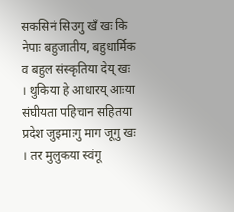सकसिनं सिउगु खँ खः कि नेपाः बहुजातीय, बहुधार्मिक व बहुल संस्कृतिया देय् खः । थुकिया हे आधारय् आःया संघीयता पहिचान सहितया प्रदेश जुइमाःगु माग जूगु खः । तर मुलुकया स्वंगू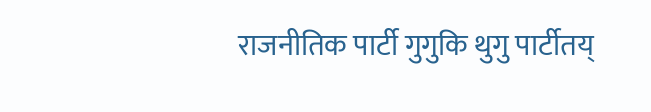राजनीतिक पार्टी गुगुकि थुगु पार्टीतय्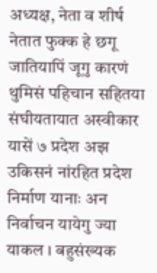अध्यक्ष, नेता व शीर्ष नेतात फुक्क हे छगू जातियापिं जूगु कारणं थुमिसं पहिचान सहितया संघीयतायात अस्वीकार यासें ७ प्रदेश अझ उकिसनं नांरहित प्रदेश निर्माण यानाः अन निर्वाचन यायेगु ज्या याकल । बहुसंख्यक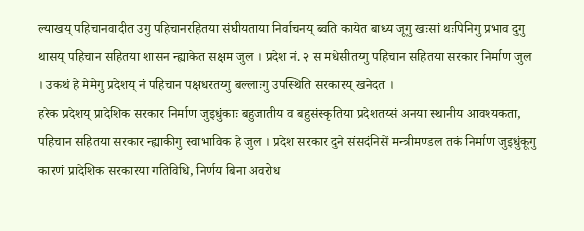ल्याखय् पहिचानवादीत उगु पहिचानरहितया संघीयताया निर्वाचनय् ब्वति कायेत बाध्य जूगु खःसां थःपिनिगु प्रभाव दुगु थासय् पहिचान सहितया शासन न्ह्याकेत सक्षम जुल । प्रदेश नं. २ स मधेसीतय्गु पहिचान सहितया सरकार निर्माण जुल । उकथं हे मेमेगु प्रदेशय् नं पहिचान पक्षधरतय्गु बल्लाःगु उपस्थिति सरकारय् खनेदत ।
हरेक प्रदेशय् प्रादेशिक सरकार निर्माण जुइधुंकाः बहुजातीय व बहुसंस्कृतिया प्रदेशतय्सं अनया स्थानीय आवश्यकता, पहिचान सहितया सरकार न्ह्याकीगु स्वाभाविक हे जुल । प्रदेश सरकार दुने संसदंनिसें मन्त्रीमण्डल तकं निर्माण जुइधुंकूगु कारणं प्रादेशिक सरकारया गतिविधि, निर्णय बिना अवरोध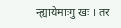न्ह्यायेमाःगु खः । तर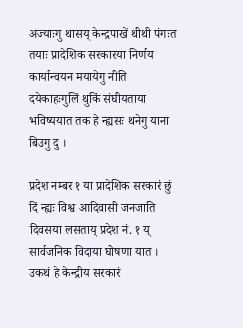अज्याःगु थासय् केन्द्रपाखें थीथी पंगःत तयाः प्रादेशिक सरकारया निर्णय कार्यान्वयन मयायेगु नीति दयेकाहःगुलिं थुकिं संघीयताया भविष्ययात तक हे न्ह्यसः थनेगु याना बिउगु दु ।

प्रदेश नम्बर १ या प्रादेशिक सरकारं छुं दिं न्ह्यः विश्व आदिवासी जनजाति दिवसया लसताय् प्रदेश नं. १ य् सार्वजनिक विदाया घोषणा यात । उकथं हे केन्द्रीय सरकारं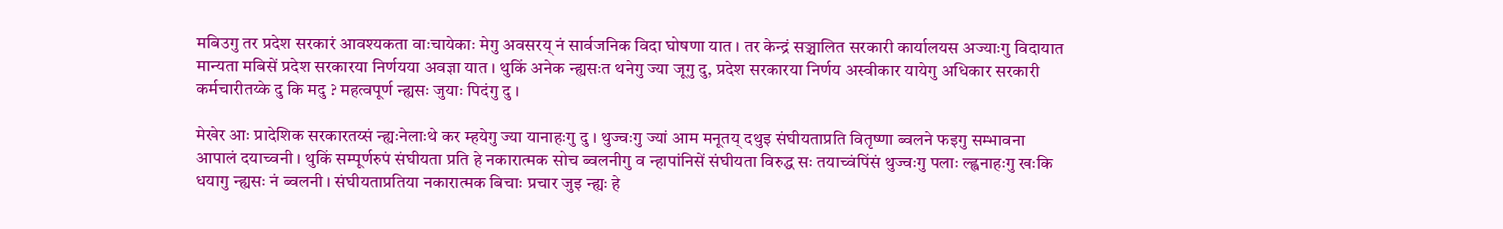मबिउगु तर प्रदेश सरकारं आवश्यकता वाःचायेकाः मेगु अवसरय् नं सार्वजनिक विदा घोषणा यात । तर केन्द्रं सञ्चालित सरकारी कार्यालयस अज्याःगु विदायात मान्यता मबिसें प्रदेश सरकारया निर्णयया अवज्ञा यात । थुकिं अनेक न्ह्यसःत थनेगु ज्या जूगु दु, प्रदेश सरकारया निर्णय अस्वीकार यायेगु अधिकार सरकारी कर्मचारीतय्के दु कि मदु ? महत्वपूर्ण न्ह्यसः जुयाः पिदंगु दु ।

मेखेर आः प्रादेशिक सरकारतय्सं न्ह्यःनेलाःथे कर म्हयेगु ज्या यानाहःगु दु । थुज्वःगु ज्यां आम मनूतय् दथुइ संघीयताप्रति वितृष्णा ब्वलने फइगु सम्भावना आपालं दयाच्वनी । थुकिं सम्पूर्णरुपं संघीयता प्रति हे नकारात्मक सोच ब्वलनीगु व न्हापांनिसें संघीयता विरुद्ध सः तयाच्वंपिंसं थुज्वःगु पलाः ल्ह्वनाहःगु खःकि धयागु न्ह्यसः नं ब्वलनी । संघीयताप्रतिया नकारात्मक बिचाः प्रचार जुइ न्ह्यः हे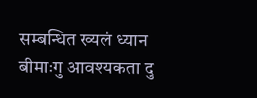सम्बन्धित ख्यलं ध्यान बीमाःगु आवश्यकता दु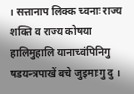। सत्तानाप लिक्क च्वनाः राज्य शक्ति व राज्य कोषया हालिमुहालि यानाच्वंपिनिगु षडयन्त्रपाखें बचे जुइमाःगु दु ।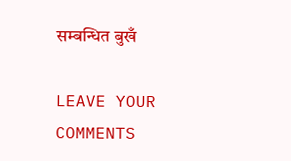सम्बन्धित बुखँ

LEAVE YOUR COMMENTS